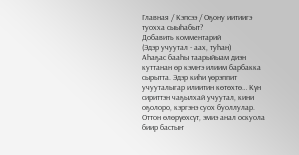Главная / Кэпсээ / Оҕону иитиигэ туохха сыыһабыт?
Добавить комментарий
(Эдэр учуутал - аах, туһан)
Аһаҕас бааһы таарыйыам диэн куттанан өр кэмҥэ илиим барбакка сырытта. Эдэр киһи үөрэппит учууталыгар илиитин көтөхтө… Күн сириттэн чаҕылхай учуутал, кини оҕолоро, кэргэнэ суох буоллулар. Оттон өлөрүөхсүт, эмиэ анал оскуола биир бастыҥ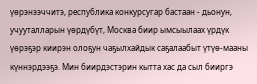үөрэнээччитэ, республика конкурсугар бастаан - дьонун, учууталларын үөрдүбүт, Москва биир ымсыылаах үрдүк үөрэҕэр киирэн олоҕун чаҕылхайдык саҕалаабыт үтүө-мааны күннэрдээҕэ. Мин биирдэстэрин кытта хас да сыл бииргэ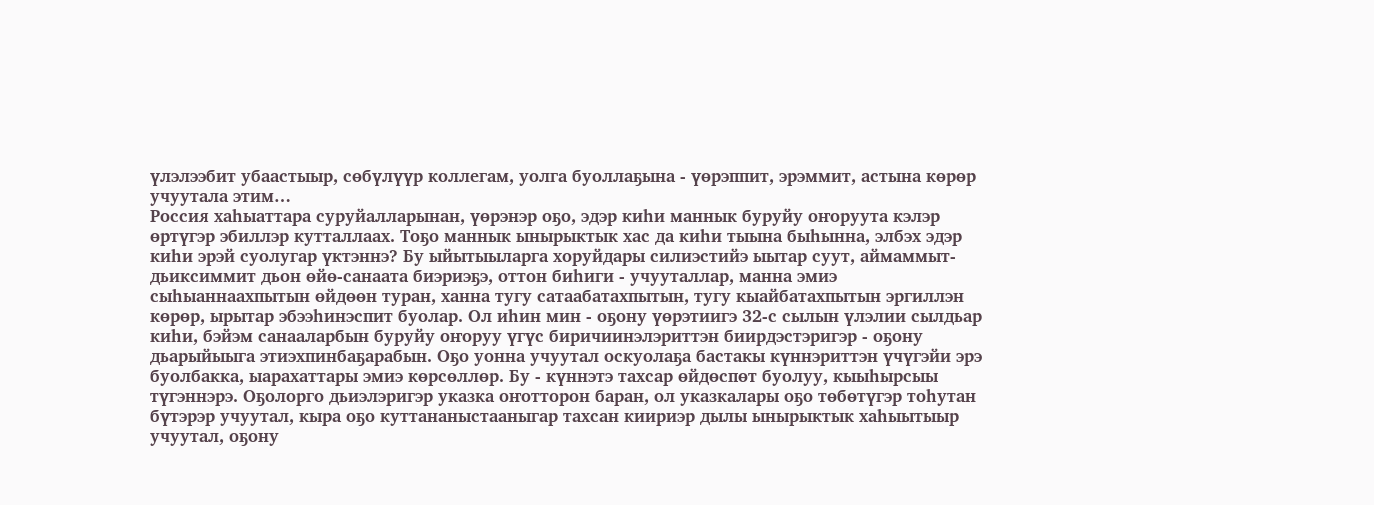үлэлээбит убаастыыр, сөбүлүүр коллегам, уолга буоллаҕына - үөрэппит, эрэммит, астына көрөр учуутала этим…
Россия хаһыаттара суруйалларынан, үөрэнэр оҕо, эдэр киһи маннык буруйу оҥоруута кэлэр өртүгэр эбиллэр кутталлаах. Тоҕо маннык ынырыктык хас да киһи тыына быһынна, элбэх эдэр киһи эрэй суолугар үктэннэ? Бу ыйытыыларга хоруйдары силиэстийэ ыытар суут, аймаммыт-дьиксиммит дьон өйө-санаата биэриэҕэ, оттон биһиги - учууталлар, манна эмиэ сыһыаннаахпытын өйдөөн туран, ханна тугу сатаабатахпытын, тугу кыайбатахпытын эргиллэн көрөр, ырытар эбээһинэспит буолар. Ол иһин мин - оҕону үөрэтиигэ 32-с сылын үлэлии сылдьар киһи, бэйэм санааларбын буруйу оҥоруу үгүс биричиинэлэриттэн биирдэстэригэр - оҕону дьарыйыыга этиэхпинбаҕарабын. Оҕо уонна учуутал оскуолаҕа бастакы күннэриттэн үчүгэйи эрэ буолбакка, ыарахаттары эмиэ көрсөллөр. Бу - күннэтэ тахсар өйдөспөт буолуу, кыыһырсыы түгэннэрэ. Оҕолорго дьиэлэригэр указка оҥотторон баран, ол указкалары оҕо төбөтүгэр тоһутан бүтэрэр учуутал, кыра оҕо куттананыстааныгар тахсан киириэр дылы ынырыктык хаһыытыыр учуутал, оҕону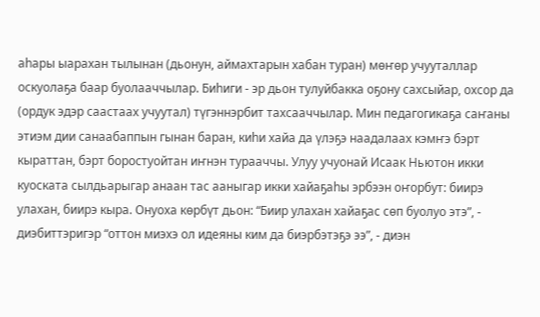аһары ыарахан тылынан (дьонун, аймахтарын хабан туран) мөҥөр учууталлар оскуолаҕа баар буолааччылар. Биһиги - эр дьон тулуйбакка оҕону сахсыйар, охсор да (ордук эдэр саастаах учуутал) түгэннэрбит тахсааччылар. Мин педагогикаҕа саҥаны этиэм дии санаабаппын гынан баран, киһи хайа да үлэҕэ наадалаах кэмҥэ бэрт кыраттан, бэрт боростуойтан иҥнэн турааччы. Улуу учуонай Исаак Ньютон икки куоската сылдьарыгар анаан тас ааныгар икки хайаҕаһы эрбээн оҥорбут: биирэ улахан, биирэ кыра. Онуоха көрбүт дьон: “Биир улахан хайаҕас сөп буолуо этэ”, - диэбиттэригэр “оттон миэхэ ол идеяны ким да биэрбэтэҕэ ээ”, - диэн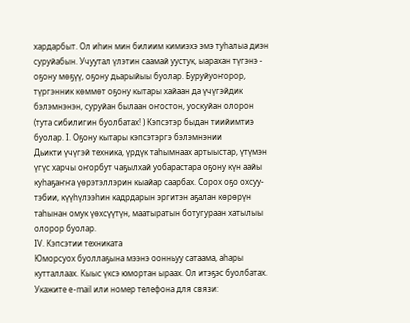хардарбыт. Ол иһин мин билиим кимиэхэ эмэ туһалыа диэн суруйабын. Учуутал үлэтин саамай уустук, ыарахан түгэнэ - оҕону мөҕүү, оҕону дьарыйыы буолар. Буруйуоҥорор, түргэнник көммөт оҕону кытары хайаан да үчүгэйдик бэлэмнэнэн, суруйан былаан оҥостон, уоскуйан олорон (тута сибилигин буолбатах! ) Кэпсэтэр быдан тиийимтиэ буолар. I. Оҕону кытары кэпсэтэргэ бэлэмнэнии
Дьикти үчүгэй техника, үрдүк таһымнаах артыыстар, үтүмэн үгүс харчы оҥорбут чаҕылхай уобарастара оҕону күн аайы куһаҕаҥҥа үөрэтэллэрин кыайар саарбах. Сорох оҕо охсуу-тэбии, күүһүлээһин кадрдарын эргитэн аҕалан көрөрүн таһынан омук үөхсүүтүн, маатыратын ботугураан хатылыы олорор буолар.
IV. Кэпсэтии техниката
Юморсуох буоллаҕына мээнэ оонньуу сатаама, аһары кутталлаах. Кыыс үксэ юмортан ыраах. Ол итэҕэс буолбатах.
Укажите e-mail или номер телефона для связи: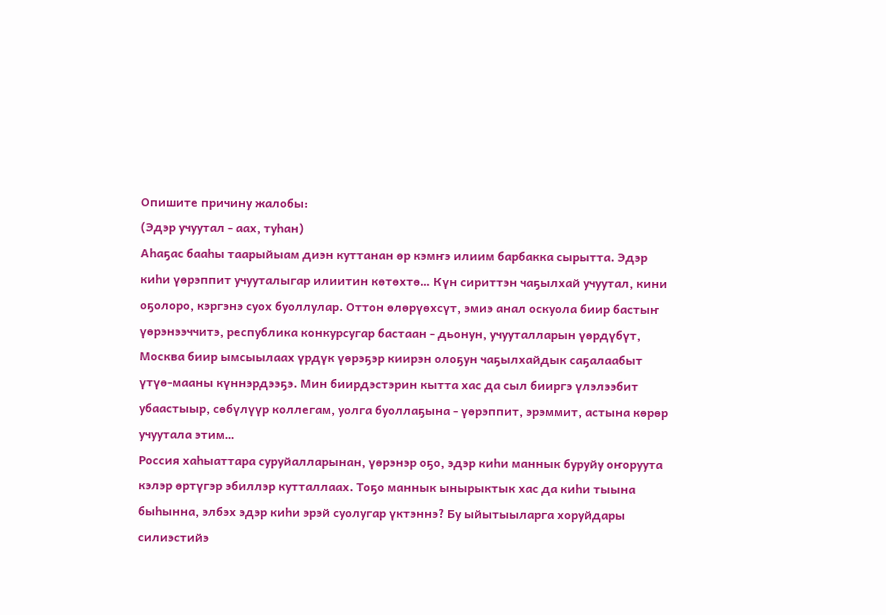Опишите причину жалобы:
(Эдэр учуутал - аах, туһан)
Аһаҕас бааһы таарыйыам диэн куттанан өр кэмҥэ илиим барбакка сырытта. Эдэр киһи үөрэппит учууталыгар илиитин көтөхтө… Күн сириттэн чаҕылхай учуутал, кини оҕолоро, кэргэнэ суох буоллулар. Оттон өлөрүөхсүт, эмиэ анал оскуола биир бастыҥ үөрэнээччитэ, республика конкурсугар бастаан - дьонун, учууталларын үөрдүбүт, Москва биир ымсыылаах үрдүк үөрэҕэр киирэн олоҕун чаҕылхайдык саҕалаабыт үтүө-мааны күннэрдээҕэ. Мин биирдэстэрин кытта хас да сыл бииргэ үлэлээбит убаастыыр, сөбүлүүр коллегам, уолга буоллаҕына - үөрэппит, эрэммит, астына көрөр учуутала этим…
Россия хаһыаттара суруйалларынан, үөрэнэр оҕо, эдэр киһи маннык буруйу оҥоруута кэлэр өртүгэр эбиллэр кутталлаах. Тоҕо маннык ынырыктык хас да киһи тыына быһынна, элбэх эдэр киһи эрэй суолугар үктэннэ? Бу ыйытыыларга хоруйдары силиэстийэ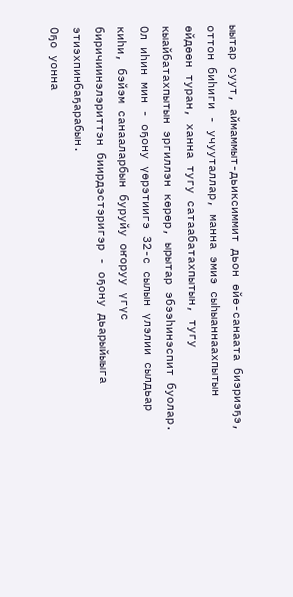ыытар суут, аймаммыт-дьиксиммит дьон өйө-санаата биэриэҕэ, оттон биһиги - учууталлар, манна эмиэ сыһыаннаахпытын өйдөөн туран, ханна тугу сатаабатахпытын, тугу кыайбатахпытын эргиллэн көрөр, ырытар эбээһинэспит буолар. Ол иһин мин - оҕону үөрэтиигэ 32-с сылын үлэлии сылдьар киһи, бэйэм санааларбын буруйу оҥоруу үгүс биричиинэлэриттэн биирдэстэригэр - оҕону дьарыйыыга этиэхпинбаҕарабын.
Оҕо уонна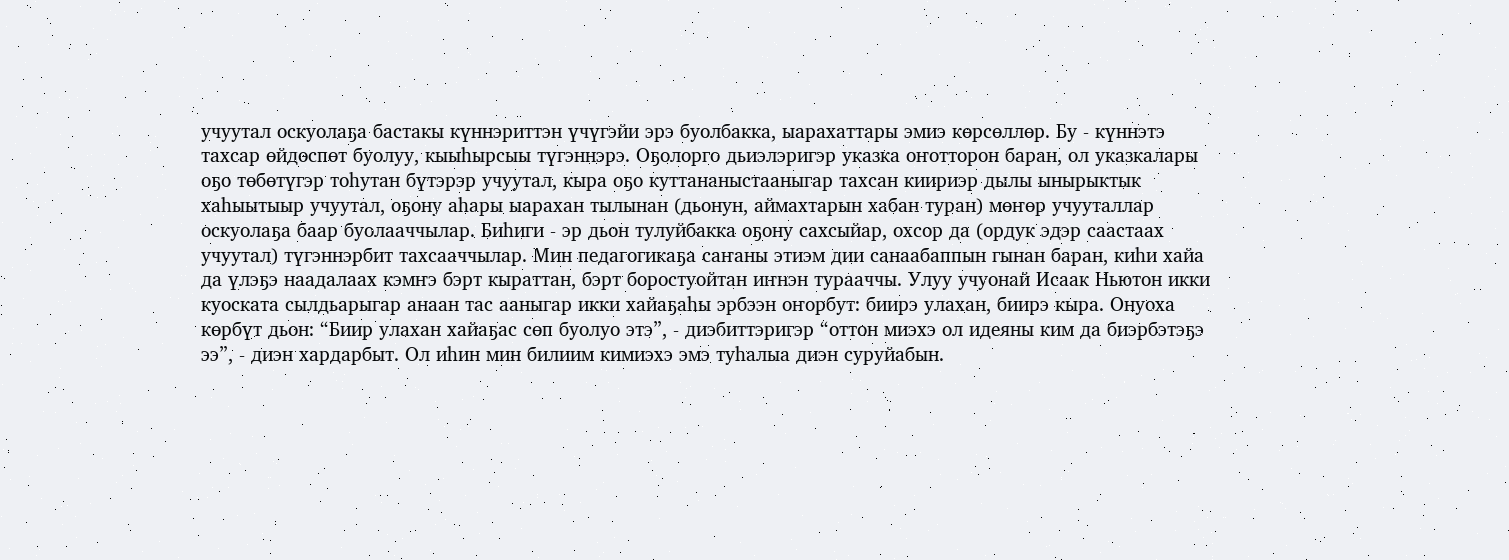учуутал оскуолаҕа бастакы күннэриттэн үчүгэйи эрэ буолбакка, ыарахаттары эмиэ көрсөллөр. Бу - күннэтэ тахсар өйдөспөт буолуу, кыыһырсыы түгэннэрэ. Оҕолорго дьиэлэригэр указка оҥотторон баран, ол указкалары оҕо төбөтүгэр тоһутан бүтэрэр учуутал, кыра оҕо куттананыстааныгар тахсан киириэр дылы ынырыктык хаһыытыыр учуутал, оҕону аһары ыарахан тылынан (дьонун, аймахтарын хабан туран) мөҥөр учууталлар оскуолаҕа баар буолааччылар. Биһиги - эр дьон тулуйбакка оҕону сахсыйар, охсор да (ордук эдэр саастаах учуутал) түгэннэрбит тахсааччылар. Мин педагогикаҕа саҥаны этиэм дии санаабаппын гынан баран, киһи хайа да үлэҕэ наадалаах кэмҥэ бэрт кыраттан, бэрт боростуойтан иҥнэн турааччы. Улуу учуонай Исаак Ньютон икки куоската сылдьарыгар анаан тас ааныгар икки хайаҕаһы эрбээн оҥорбут: биирэ улахан, биирэ кыра. Онуоха көрбүт дьон: “Биир улахан хайаҕас сөп буолуо этэ”, - диэбиттэригэр “оттон миэхэ ол идеяны ким да биэрбэтэҕэ ээ”, - диэн хардарбыт. Ол иһин мин билиим кимиэхэ эмэ туһалыа диэн суруйабын.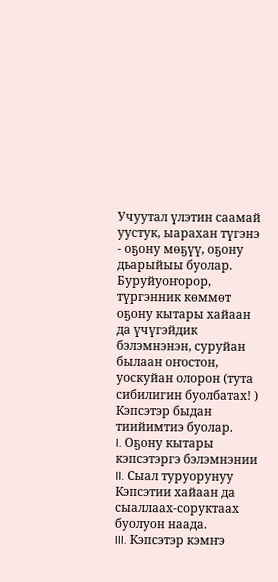Учуутал үлэтин саамай уустук, ыарахан түгэнэ - оҕону мөҕүү, оҕону дьарыйыы буолар. Буруйуоҥорор, түргэнник көммөт оҕону кытары хайаан да үчүгэйдик бэлэмнэнэн, суруйан былаан оҥостон, уоскуйан олорон (тута сибилигин буолбатах! ) Кэпсэтэр быдан тиийимтиэ буолар.
I. Оҕону кытары кэпсэтэргэ бэлэмнэнии
II. Сыал туруорунуу
Кэпсэтии хайаан да сыаллаах-соруктаах буолуон наада.
III. Кэпсэтэр кэмҥэ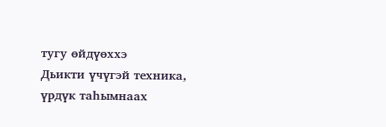тугу өйдүөххэ
Дьикти үчүгэй техника, үрдүк таһымнаах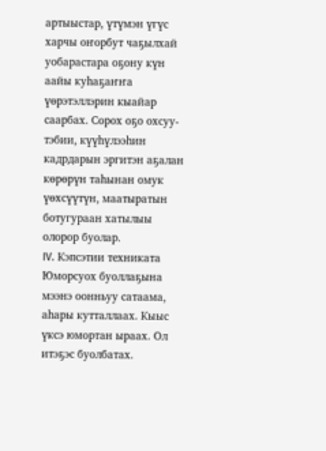артыыстар, үтүмэн үгүс харчы оҥорбут чаҕылхай уобарастара оҕону күн аайы куһаҕаҥҥа үөрэтэллэрин кыайар саарбах. Сорох оҕо охсуу-тэбии, күүһүлээһин кадрдарын эргитэн аҕалан көрөрүн таһынан омук үөхсүүтүн, маатыратын ботугураан хатылыы олорор буолар.
IV. Кэпсэтии техниката
Юморсуох буоллаҕына мээнэ оонньуу сатаама, аһары кутталлаах. Кыыс үксэ юмортан ыраах. Ол итэҕэс буолбатах.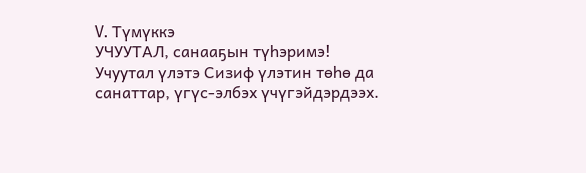V. Түмүккэ
УЧУУТАЛ, санааҕын түһэримэ! Учуутал үлэтэ Сизиф үлэтин төһө да санаттар, үгүс-элбэх үчүгэйдэрдээх.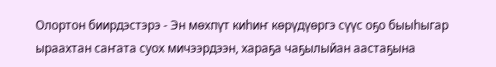Олортон биирдэстэрэ - Эн мөхпүт киһиҥ көрүдүөргэ сүүс оҕо быыһыгар ыраахтан саҥата суох мичээрдээн, хараҕа чаҕылыйан аастаҕына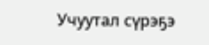Учуутал сүрэҕэ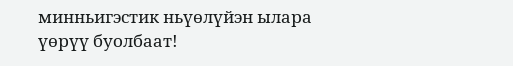минньигэстик ньүөлүйэн ылара үөрүү буолбаат!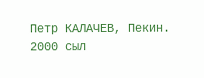Петр КАЛАЧЕВ, Пекин.
2000 сыл